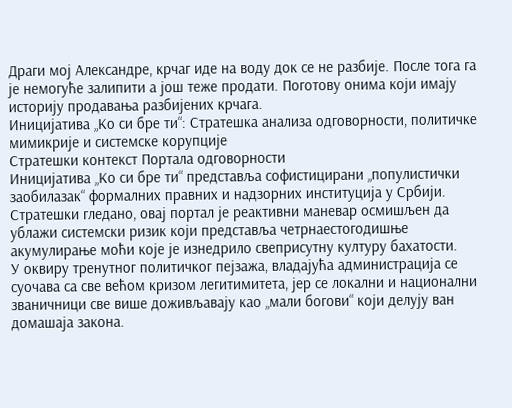Драги мој Александре, крчаг иде на воду док се не разбије. После тога га је немогуће залипити а још теже продати. Поготову онима који имају историју продавања разбијених крчага.
Иницијатива „Ко си бре ти“: Стратешка анализа одговорности, политичке мимикрије и системске корупције
Стратешки контекст Портала одговорности
Иницијатива „Ко си бре ти“ представља софистицирани „популистички заобилазак“ формалних правних и надзорних институција у Србији. Стратешки гледано, овај портал је реактивни маневар осмишљен да ублажи системски ризик који представља четрнаестогодишње акумулирање моћи које је изнедрило свеприсутну културу бахатости.
У оквиру тренутног политичког пејзажа, владајућа администрација се суочава са све већом кризом легитимитета, јер се локални и национални званичници све више доживљавају као „мали богови“ који делују ван домашаја закона.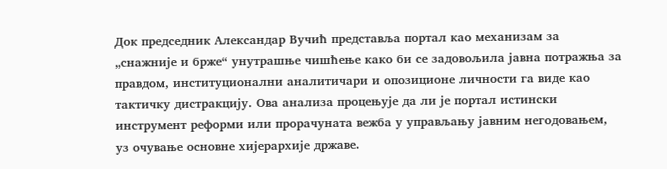Док председник Александар Вучић представља портал као механизам за „снажније и брже“ унутрашње чишћење како би се задовољила јавна потражња за правдом, институционални аналитичари и опозиционе личности га виде као тактичку дистракцију. Ова анализа процењује да ли је портал истински инструмент реформи или прорачуната вежба у управљању јавним негодовањем, уз очување основне хијерархије државе.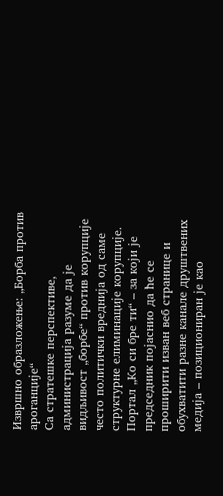Извршно образложење: „Борба против ароганције“
Са стратешке перспективе, администрација разуме да је видљивост „борбе“ против корупције често политички вреднија од саме структурне елиминације корупције. Портал „Ко си бре ти“ – за који је председник појаснио да ће се проширити изван веб странице и обухватити разне канале друштвених медија – позициониран је као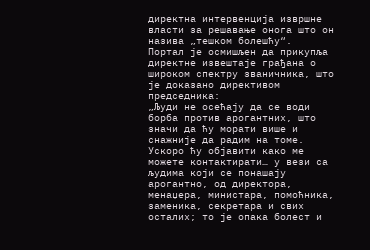директна интервенција извршне власти за решавање онога што он назива „тешком болешћу“.
Портал је осмишљен да прикупља директне извештаје грађана о широком спектру званичника, што је доказано директивом председника:
„Људи не осећају да се води борба против арогантних, што значи да ћу морати више и снажније да радим на томе. Ускоро ћу објавити како ме можете контактирати… у вези са људима који се понашају арогантно, од директора, менаџера, министара, помоћника, заменика, секретара и свих осталих; то је опака болест и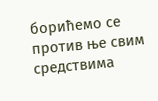борићемо се против ње свим средствима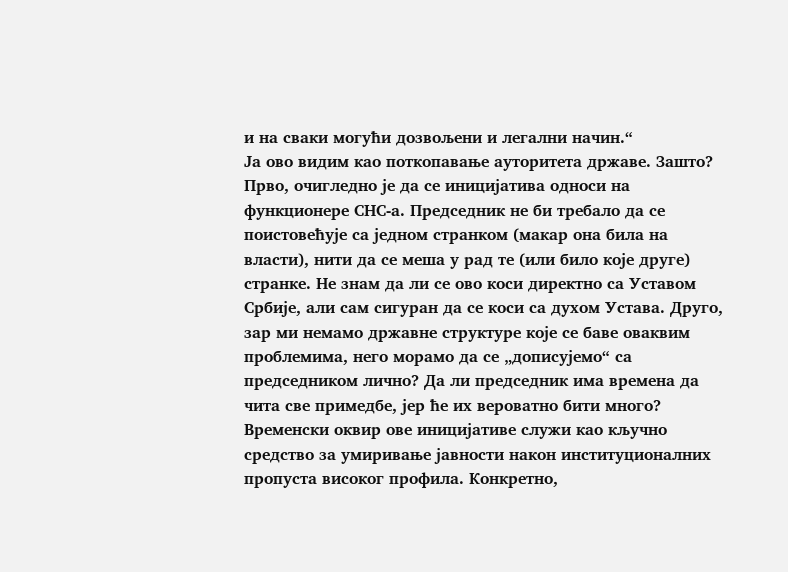и на сваки могући дозвољени и легални начин.“
Ја ово видим као поткопавање ауторитета државе. Зашто? Прво, очигледно је да се иницијатива односи на функционере СНС-а. Председник не би требало да се поистовећује са једном странком (макар она била на власти), нити да се меша у рад те (или било које друге) странке. Не знам да ли се ово коси директно са Уставом Србије, али сам сигуран да се коси са духом Устава. Друго, зар ми немамо државне структуре које се баве оваквим проблемима, него морамо да се „дописујемо“ са председником лично? Да ли председник има времена да чита све примедбе, јер ће их вероватно бити много?
Временски оквир ове иницијативе служи као кључно средство за умиривање јавности након институционалних пропуста високог профила. Конкретно,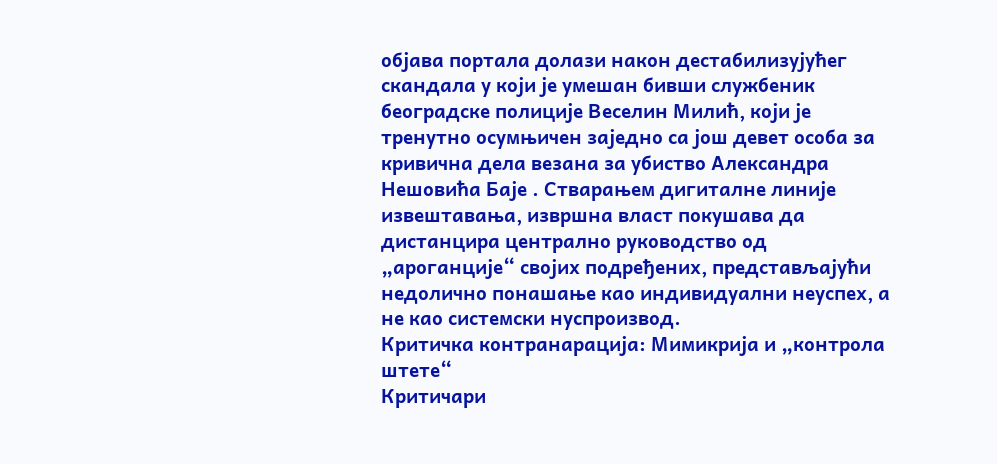објава портала долази након дестабилизујућег скандала у који је умешан бивши службеник београдске полиције Веселин Милић, који је тренутно осумњичен заједно са још девет особа за кривична дела везана за убиство Александра Нешовића Баје . Стварањем дигиталне линије извештавања, извршна власт покушава да дистанцира централно руководство од „ароганције“ својих подређених, представљајући недолично понашање као индивидуални неуспех, а не као системски нуспроизвод.
Критичка контранарација: Мимикрија и „контрола штете“
Критичари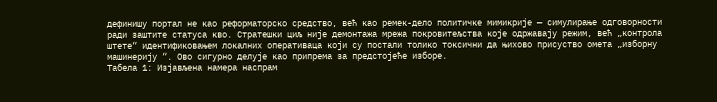дефинишу портал не као реформаторско средство, већ као ремек-дело политичке мимикрије — симулирање одговорности ради заштите статуса кво. Стратешки циљ није демонтажа мрежа покровитељства које одржавају режим, већ „контрола штете“ идентификовањем локалних оперативаца који су постали толико токсични да њихово присуство омета „изборну машинерију “. Ово сигурно делује као припрема за предстојеће изборе.
Табела 1: Изјављена намера наспрам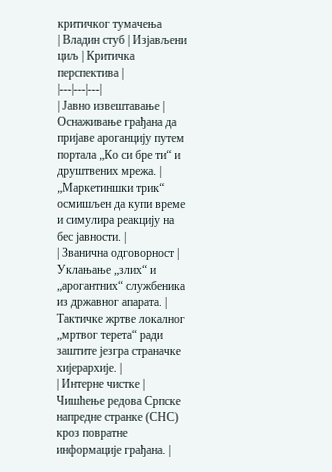критичког тумачења
| Владин стуб | Изјављени циљ | Критичка перспектива |
|---|---|---|
| Јавно извештавање | Оснаживање грађана да пријаве ароганцију путем портала „Ко си бре ти“ и друштвених мрежа. | „Маркетиншки трик“ осмишљен да купи време и симулира реакцију на бес јавности. |
| Званична одговорност | Уклањање „злих“ и „арогантних“ службеника из државног апарата. | Тактичке жртве локалног „мртвог терета“ ради заштите језгра страначке хијерархије. |
| Интерне чистке | Чишћење редова Српске напредне странке (СНС) кроз повратне информације грађана. |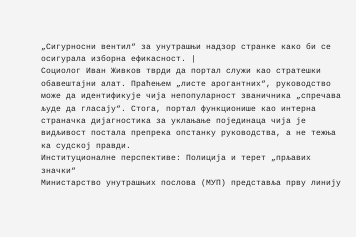„Сигурносни вентил“ за унутрашњи надзор странке како би се осигурала изборна ефикасност. |
Социолог Иван Живков тврди да портал служи као стратешки обавештајни алат. Праћењем „листе арогантних“, руководство може да идентификује чија непопуларност званичника „спречава људе да гласају“. Стога, портал функционише као интерна страначка дијагностика за уклањање појединаца чија је видљивост постала препрека опстанку руководства, а не тежња ка судској правди.
Институционалне перспективе: Полиција и терет „прљавих значки“
Министарство унутрашњих послова (МУП) представља прву линију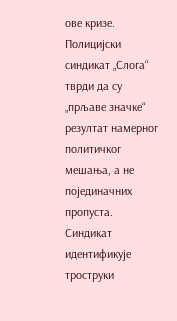ове кризе. Полицијски синдикат „Слога“ тврди да су „прљаве значке“ резултат намерног политичког мешања, а не појединачних пропуста.
Синдикат идентификује троструки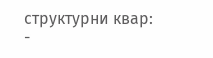структурни квар:
-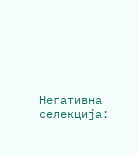Негативна селекција: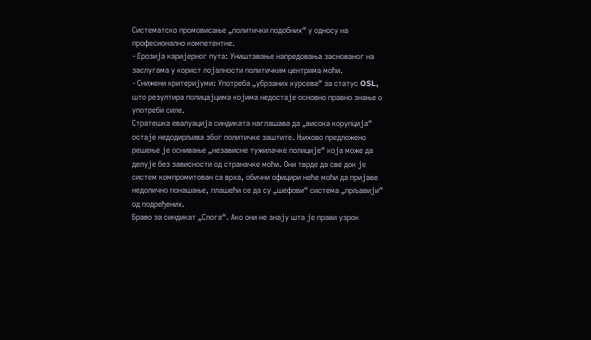Систематско промовисање „политички подобних“ у односу на професионално компетентне.
- Ерозија каријерног пута: Уништавање напредовања заснованог на заслугама у корист лојалности политичким центрима моћи.
- Снижени критеријуми: Употреба „убрзаних курсева“ за статус OSL, што резултира полицајцима којима недостаје основно правно знање о употреби силе.
Стратешка евалуација синдиката наглашава да „висока корупција“ остаје недодирљива због политичке заштите. Њихово предложено решење је оснивање „независне тужилачке полиције“ која може да делује без зависности од страначке моћи. Они тврде да све док је систем компромитован са врха, обични официри неће моћи да пријаве недолично понашање, плашећи се да су „шефови“ система „прљавији“ од подређених.
Браво за синдикат „Слога“. Ако они не знају шта је прави узрок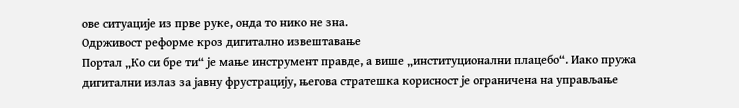ове ситуације из прве руке, онда то нико не зна.
Одрживост реформе кроз дигитално извештавање
Портал „Ко си бре ти“ је мање инструмент правде, а више „институционални плацебо“. Иако пружа дигитални излаз за јавну фрустрацију, његова стратешка корисност је ограничена на управљање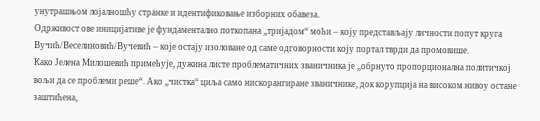унутрашњом лојалношћу странке и идентификовање изборних обавеза.
Одрживост ове иницијативе је фундаментално поткопана „тријадом“ моћи – коју представљају личности попут круга Вучић/Веселиновић/Вучевић – које остају изоловане од саме одговорности коју портал тврди да промовише.
Како Јелена Милошевић примећује, дужина листе проблематичних званичника је „обрнуто пропорционална политичкој вољи да се проблеми реше“. Ако „чистка“ циља само нискорангиране званичнике, док корупција на високом нивоу остане заштићена,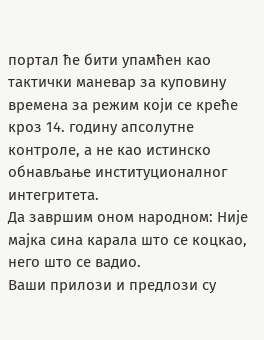портал ће бити упамћен као тактички маневар за куповину времена за режим који се креће кроз 14. годину апсолутне контроле, а не као истинско обнављање институционалног интегритета.
Да завршим оном народном: Није мајка сина карала што се коцкао, него што се вадио.
Ваши прилози и предлози су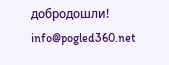добродошли!
info@pogled360.net